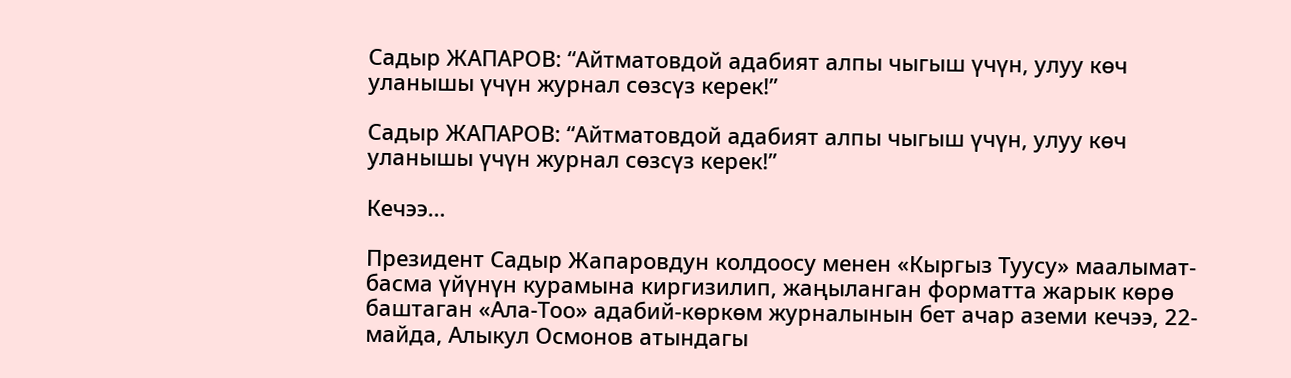Садыр ЖАПАРОВ: “Айтматовдой адабият алпы чыгыш үчүн, улуу көч уланышы үчүн журнал сөзсүз керек!”

Садыр ЖАПАРОВ: “Айтматовдой адабият алпы чыгыш үчүн, улуу көч уланышы үчүн журнал сөзсүз керек!”

Кечээ…

Президент Садыр Жапаровдун колдоосу менен «Кыргыз Туусу» маалымат-басма үйүнүн курамына киргизилип, жаңыланган форматта жарык көрө баштаган «Ала-Тоо» адабий-көркөм журналынын бет ачар аземи кечээ, 22-майда, Алыкул Осмонов атындагы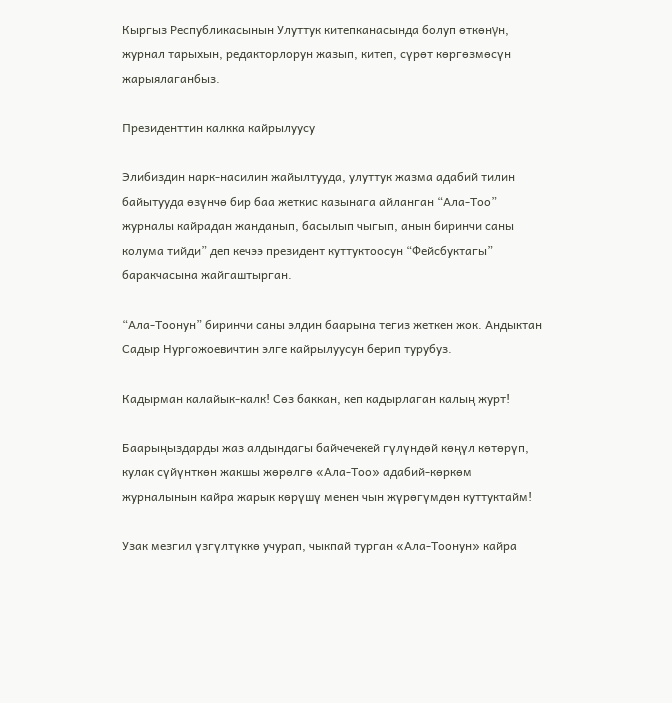Кыргыз Республикасынын Улуттук китепканасында болуп өткөнγн, журнал тарыхын, редакторлорун жазып, китеп, сүрөт көргөзмөсүн жарыялаганбыз.

Президенттин калкка кайрылуусу

Элибиздин нарк-насилин жайылтууда, улуттук жазма адабий тилин байытууда өзүнчө бир баа жеткис казынага айланган “Ала-Тоо” журналы кайрадан жанданып, басылып чыгып, анын биринчи саны колума тийди” деп кечээ президент куттуктоосун “Фейсбуктагы” баракчасына жайгаштырган.

“Ала-Тоонун” биринчи саны элдин баарына тегиз жеткен жок. Андыктан Садыр Нургожоевичтин элге кайрылуусун берип турубуз.

Кадырман калайык-калк! Сөз баккан, кеп кадырлаган калың журт!

Баарыңыздарды жаз алдындагы байчечекей гүлүндөй көңүл көтөрүп, кулак сүйүнткөн жакшы жөрөлгө «Ала-Тоо» адабий-көркөм журналынын кайра жарык көрүшү менен чын жүрөгүмдөн куттуктайм!

Узак мезгил үзгүлтүккө учурап, чыкпай турган «Ала-Тоонун» кайра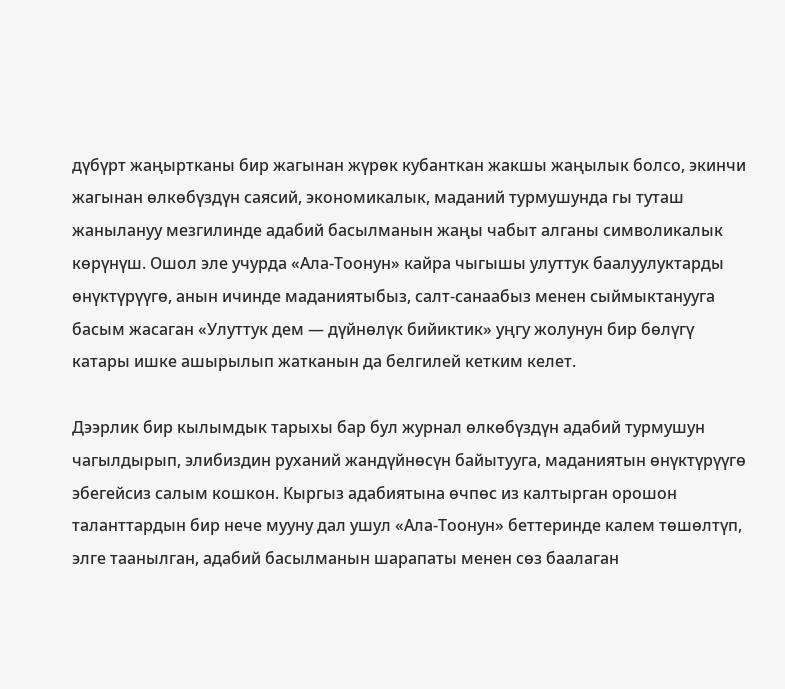дүбүрт жаңыртканы бир жагынан жүрөк кубанткан жакшы жаңылык болсо, экинчи жагынан өлкөбүздүн саясий, экономикалык, маданий турмушунда гы туташ жанылануу мезгилинде адабий басылманын жаңы чабыт алганы символикалык көрүнүш. Ошол эле учурда «Ала-Тоонун» кайра чыгышы улуттук баалуулуктарды өнүктүрүүгө, анын ичинде маданиятыбыз, салт-санаабыз менен сыймыктанууга басым жасаган «Улуттук дем — дүйнөлүк бийиктик» уңгу жолунун бир бөлүгү катары ишке ашырылып жатканын да белгилей кетким келет.

Дээрлик бир кылымдык тарыхы бар бул журнал өлкөбүздүн адабий турмушун чагылдырып, элибиздин руханий жандүйнөсүн байытууга, маданиятын өнүктүрүүгө эбегейсиз салым кошкон. Кыргыз адабиятына өчпөс из калтырган орошон таланттардын бир нече мууну дал ушул «Ала-Тоонун» беттеринде калем төшөлтүп, элге таанылган, адабий басылманын шарапаты менен сөз баалаган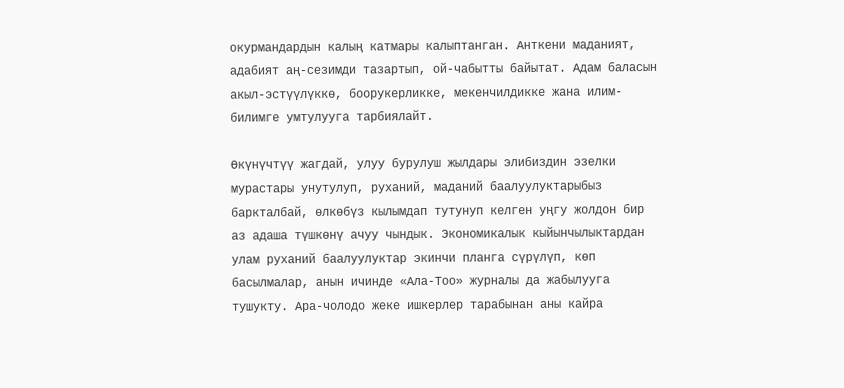окурмандардын калың катмары калыптанган. Анткени маданият, адабият аң-сезимди тазартып, ой-чабытты байытат. Адам баласын акыл-эстүүлүккө, боорукерликке, мекенчилдикке жана илим-билимге умтулууга тарбиялайт.

Өкүнүчтүү жагдай, улуу бурулуш жылдары элибиздин эзелки мурастары унутулуп, руханий, маданий баалуулуктарыбыз баркталбай, өлкөбүз кылымдап тутунуп келген уңгу жолдон бир аз адаша түшкөнү ачуу чындык. Экономикалык кыйынчылыктардан улам руханий баалуулуктар экинчи планга сүрүлүп, көп басылмалар, анын ичинде «Ала-Тоо» журналы да жабылууга тушукту. Ара-чолодо жеке ишкерлер тарабынан аны кайра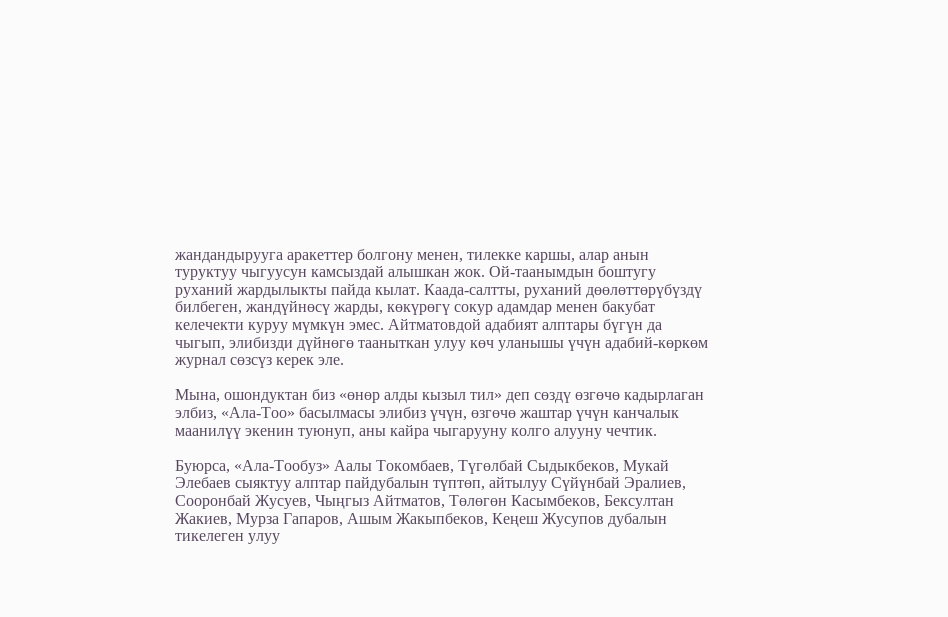жандандырууга аракеттер болгону менен, тилекке каршы, алар анын туруктуу чыгуусун камсыздай алышкан жок. Ой-таанымдын боштугу руханий жардылыкты пайда кылат. Каада-салтты, руханий дөөлөттөрүбүздү билбеген, жандүйнөсү жарды, көкүрөгү сокур адамдар менен бакубат келечекти куруу мүмкүн эмес. Айтматовдой адабият алптары бүгүн да чыгып, элибизди дүйнөгө тааныткан улуу көч уланышы үчүн адабий-көркөм журнал сөзсүз керек эле.

Мына, ошондуктан биз «өнөр алды кызыл тил» деп сөздү өзгөчө кадырлаган элбиз, «Ала-Тоо» басылмасы элибиз үчүн, өзгөчө жаштар үчүн канчалык маанилүү экенин туюнуп, аны кайра чыгарууну колго алууну чечтик.

Буюрса, «Ала-Тообуз» Аалы Токомбаев, Түгөлбай Сыдыкбеков, Мукай Элебаев сыяктуу алптар пайдубалын түптөп, айтылуу Сүйүнбай Эралиев, Сооронбай Жусуев, Чыңгыз Айтматов, Төлөгөн Касымбеков, Бексултан Жакиев, Мурза Гапаров, Ашым Жакыпбеков, Кеңеш Жусупов дубалын тикелеген улуу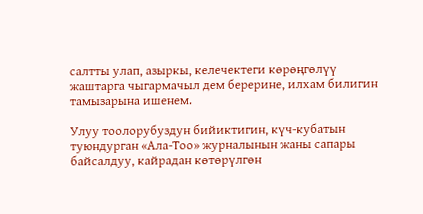салтты улап, азыркы, келечектеги көрөңгөлүү жаштарга чыгармачыл дем берерине, илхам билигин тамызарына ишенем.

Улуу тоолорубуздун бийиктигин, күч-кубатын туюндурган «Ала-Тоо» журналынын жаны сапары байсалдуу, кайрадан көтөрүлгөн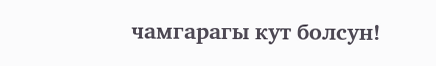чамгарагы кут болсун!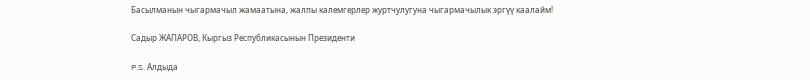Басылманын чыгармачыл жамаатына, жалпы калемгерлер журтчулугуна чыгармачылык эргүү каалайм!

Садыр ЖАПАРОВ, Кыргыз Республикасынын Президенти

P.S. Алдыда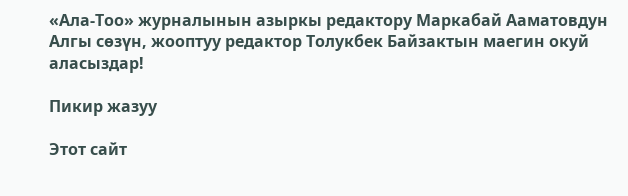«Ала-Тоо» журналынын азыркы редактору Маркабай Ааматовдун Алгы сөзүн, жооптуу редактор Толукбек Байзактын маегин окуй аласыздар!

Пикир жазуу

Этот сайт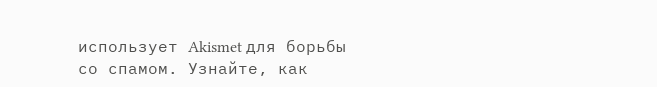использует Akismet для борьбы со спамом. Узнайте, как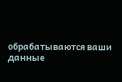обрабатываются ваши данные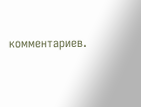комментариев.